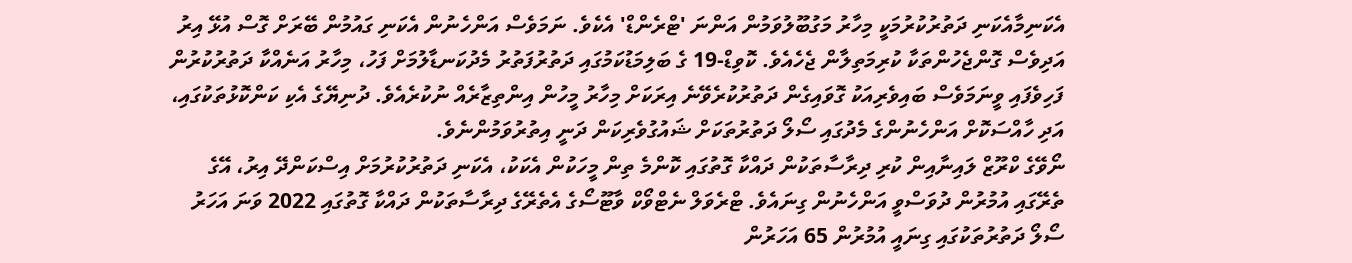އެކަނިމާއެކަނި ދަތުރުކުރުމަކީ މިހާރު މަގުބޫލުވަމުން އަންނަ 'ޓްރެންޑް' އެކެވެ. ނަމަވެސް އަންހެނުން އެކަނި ގައުމުން ބޭރަށް ގޮސް އުޅޭ އިރު އަދިވެސް ގޮންޖެހުންތަކާ ކުރިމަތިލާން ޖެހެއެވެ. ކޮވިޑް-19 ގެ ބަލިމަޑުކަމުގައި ދަތުރުފަތުރު މެދުކަނޑާލުމަށް ފަހު، މިހާރު އަނެއްކާ ދަތުރުކުރުން ފަހިވެފައި ވީނަމަވެސް ބައިވެރިއަކު ގޮވައިގެން ދަތުރުކުރެވޭނެ އިރަކަށް މިހާރު މީހުން އިންތިޒާރެއް ނުކުރެއެވެ. ދުނިޔޭގެ އެކި ކަންކޮޅުތަކުގައި، އަދި ހާއްސަކޮށް އަންހެނުންގެ މެދުގައި ސޯލޯ ދަތުރުތަކަށް ޝައުގުވެރިކަން ދަނީ އިތުރުވަމުންނެވެ.
ނޯވޭގެ ކްރޫޒް ލައިނާއިން ކުރި ދިރާސާތަކުން ދައްކާ ގޮތުގައި ކޮންމެ ތިން މީހަކުން އެކަކު، އެކަނި ދަތުރުކުރުމަށް އިސްކަންދޭ އިރު، އޭގެ ތެރޭގައި އުމުރުން ދުވަސްވީ އަންހެނުން ގިނައެވެ. ޓްރެވަލް ނެޓްވޯކް ވާޓޫސޯގެ އެތެރޭގެ ދިރާސާތަކުން ދައްކާ ގޮތުގައި 2022 ވަނަ އަހަރު ސޯލޯ ދަތުރުތަކުގައި ގިނައީ އުމުރުން 65 އަހަރުން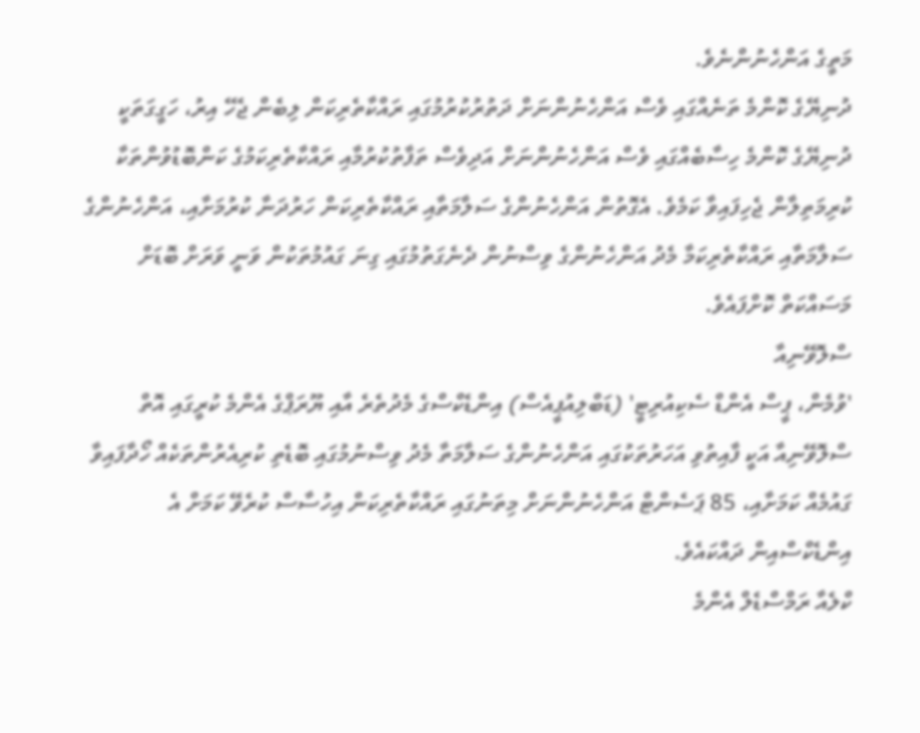މަތީގެ އަންހެނުންނެވެ.
ދުނިޔޭގެ ކޮންމެ ތަނެއްގައި ވެސް އަންހެނުންނަށް ދަތުރުކުރުމުގައި ރައްކާތެރިކަން ލިބެން ޖެހޭ އިރު، ހަގީގަތަކީ ދުނިޔޭގެ ކޮންމެ ހިސާބެއްގައި ވެސް އަންހެނުންނަށް އަދިވެސް ތަފާތުކުރުމާއި ރައްކާތެރިކަމުގެ ކަންބޮޑުވުންތަކާ ކުރިމަތިލާން ޖެހިފައިވާ ކަމެވެ. އެގޮތުން އަންހެނުންގެ ސަލާމަތާއި ރައްކާތެރިކަން ހަރުދަނާ ކުރުމަށާއި، އަންހެނުންގެ ސަލާމަތާއި ރައްކާތެރިކަމާ މެދު އަންހެނުންގެ ވިސްނުން ދެނެގަތުމުގައި ގިނަ ގައުމުތަކުން ވަނީ ވަރަށް ބޮޑަށް މަސައްކަތް ކޮށްފައެވެ.
ސްލޮވޭނިއާ
'ވުމެން، ޕީސް އެންޑް ސެކިއުރިޓީ' (ޑަބްލިއުޕީއެސް) އިންޑެކްސްގެ މެދުތެރެ އާއި ޔޫރަޕްގެ އެންމެ ކުރީގައި އޮތް ސްލޮވޭނިއާ އަކީ ފާއިތުވި އަހަރުތަކުގައި އަންހެނުންގެ ސަލާމަތާ މެދު ވިސްނުމުގައި ބޮޑެތި ކުރިއެރުންތަކެއް ހޯދާފައިވާ ގައުމެއް ކަމަށާއި، 85 ޕަސެންޓް އަންހެނުންނަށް މިތަނުގައި ރައްކާތެރިކަން އިހުސާސް ކުރެވޭ ކަމަށް އެ އިންޑެކްސްއިން ދައްކައެވެ.
ކްލެއާ ރަމްސްޑެލް އެންމެ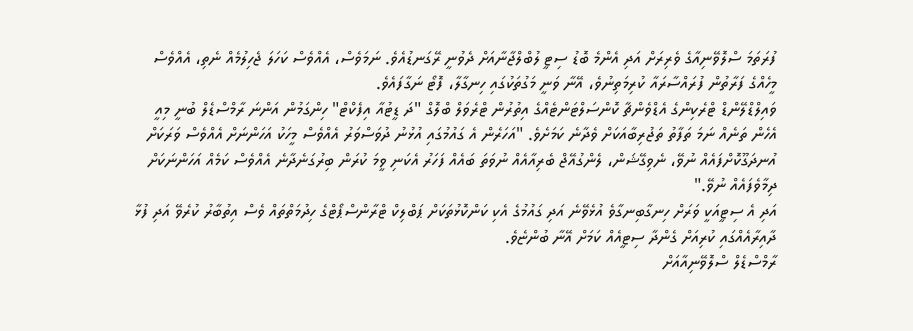ފުރަތަމަ ސްލޮވޭނިއާގެ ވެރިރަށް އަދި އެންމެ ބޮޑު ސިޓީ ލުބްލްޖާނާއަށް ދެވުނީ ރޭގަނޑުއެވެ. ނަމަވެސް، އެއްވެސް ކަހަލަ ޖެހިލުމެއް ނެތި، އެއްވެސް މީހެއްގެ ފަރާތުން ފުރައްސާރައާ ކުރިމަތިނުވެ، އޭނާ ވަނީ މަގުތަކުގައި ހިނގާލާ، ފޮޓޯ ނަގާފައެވެ.
ވައިލްޑްލޭންޑް ޓްރެކިންގެ އެޑްވެންޗާ ކޮންސަލްޓަންޓެއްގެ އިތުރުން ޓްރެވަލް ބްލޮގް "ދަ ޑީޓުއާ އިފެކްޓް" ހިންގަމުން އަންނަ ރާމްސްޑެލް ބުނީ މިއީ އެހެން ތަނެއް ނަމަ ތަފާތު ތަޖުރިބާއަކަށް ވެދާނެ ކަމަށެވެ. "އަހަރެން އެ ގައުމުގައި އުޅުނު ދުވަސްވަރު އެއްވެސް މީހަކު އަހަންނަށް އެއްވެސް ވަރަކަށް އުނދަގޫކޮށްފައެއް ނުވޭ، ނެވިގޭޝަން، ލެންގުއޭޖް ބެރިއާއެއް ނުވަތަ ބައެއް ފަހަރު އެކަނި ވީމަ ކުރަން ބިރުގަނެދާނެ އެއްވެސް ކަމެއް އަހަންނަކަށް ދިމާވެފައެއް ނުވޭ."
އަދި އެ ސިޓީއަކީ ވަރަށް ހިނގާބިނގާވެ އުޅެވޭނެ އަދި ގައުމުގެ އެކި ކަންކޮޅުތަކަށް ޕަބްލިކް ޓްރާންސްޕޯޓްގެ ހިދުމަތްތައް ވެސް އިތުބާރު ކުރެވޭ އަދި ފުޅާ ދާއިރާއެއްގައި ކުރިއަށް ގެންދާ ސިޓީއެއް ކަމަށް އޭނާ ބުންޏެވެ.
ރާމްސްޑެލް ސްލޮވޭނިއާއަށް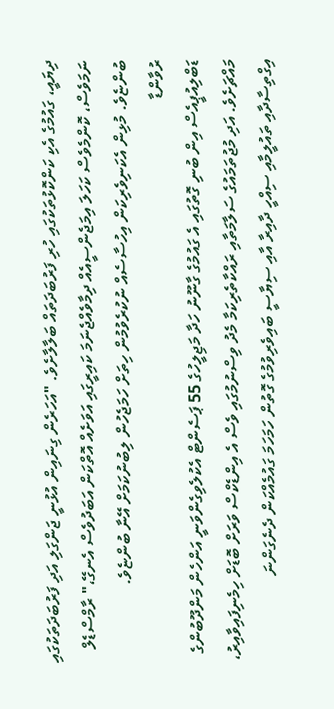ދިޔައީ، ގައުމުގެ އެކި ކަންކޮޅުތަކުގައި ހުރި ފަރުބަދަތައް ބަލާލާށެވެ. "އަހަރެން ގިނައިން އުޅުނީ ޖަންގަލި އަދި ފަރުބަދަތަކުގައި ނަމަވެސް، ކޮންމެވެސް ކަހަލަ އިމަޖެންސީއެއް ދިމާވެއްޖެނަމަ ކައިރީގައި އަވަށެއް އޮތްކަން އަބަދުވެސް އެނގޭ،" ރާމްސްޑެލް ބުންޏެވެ. މުޅިން އެކަނިވެރިކަން އިހުސާސެއް ނުކުރެވުމުން ހިތަށް ހަމަޖެހުން ލިބުނުކަމަށް އޭނާ ބުންޏެވެ.
ރުވާންޑާ
ޑަބްލިއުޕީއެސް އިން ބުނި ގޮތުގައި އެ ގައުމުގެ ގާނޫނު ހަދާ މަޖިލީހުގެ 55 ޕަސެންޓް އެކުލެވިގެންވަނީ އަންހެން މަންދޫބުންގެ މައްޗަށެވެ. އަދި މުޖުތަމައުގެ ސަލާމަތާއި ރައްކާތެރިކަމާ މެދު ވިސްނުމުގައި ވެސް އެ އިންޑެކްސް ވަރަށް ބޮޑަށް ހިމެނިފައިވާއިރު، އިގްތިސާދާއި ތައުލީމާއި ސިއްހީ ދާއިރާ އާއި ސިޔާސީ ބައިވެރިވުމުގެ ގޮތުން ހަމަހަމަ ގައުމެއްކަން ދެނެގަންނަ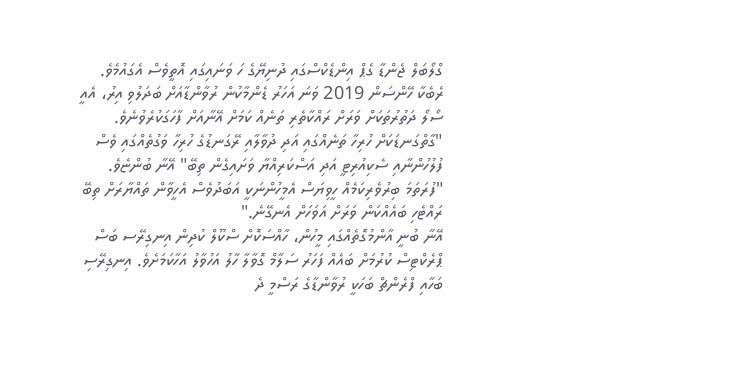ގްލޯބަލް ޖެންޑާ ގެޕް އިންޑެކްސްގައި ދުނިޔޭގެ ހަ ވަނައިގައި އޮތީވެސް އެގައުމެވެ.
ރެބެކާ ހޭންސަން 2019 ވަނަ އަހަރު ޑެންމާކުން ރުވާންޑާއަށް ބަދަލުވި އިރު، އެއީ ސޯލޯ ދަތުރުތަކަށް ވަރަށް ރައްކާތެރި ތަނެއް ކަމަށް އޭނާއަށް ފާހަގަކުރެވުނެވެ. "ގާތްގަނޑަކަށް ހުރިހާ ތަނެއްގައި އަދި ދުވާލާއި ރޭގަނޑުގެ ހުރިހާ ވަގުތެއްގައި ވެސް ފުލުހުންނާއި ސެކިއުރިޓީ އަދި އަސްކަރިއްޔާ ވަށައިގެން ތިބޭ" އޭނާ ބުންޏެވެ. "ފުރަތަމަ ބިރުވެރިކަމެއް ހީވިޔަސް އެމީހުންނަކީ އަބަދުވެސް އެހީވާން ތައްޔާރަށް ތިބޭ ރައްޓެހި ބައެއްކަން ވަރަށް އަވަހަށް އެނގޭނެ."
އޭނާ ބުނީ އާންމުގޮތެއްގައި މީހުން، ހާއްސަކޮށް ސްކޫލް ކުދިން އިނގިރޭސ ބަސް ޕްރެކްޓިސް ކުރުމަށް ބައެއް ފަހަރު ސަލާމް ގޮވާލާ ހާލު އަހުވާލު އަހާކަމަށެވެ. އިނގިރޭސި ބަހާއި ފްރެންޗް ބަހަކީ ރުވާންޑާގެ ރަސްމީ ދެ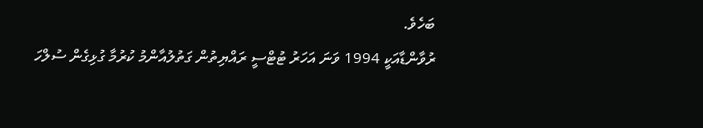ބަހެވެ.
ރުވާންޑާއަކީ 1994 ވަނަ އަހަރު ޓުޓްސީ ރައްޔިތުން ގަތުލުއާންމު ކުރުމާ ގުޅިގެން ސުލްހަ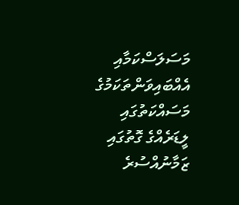މަސަލަސްކަމާއި އެއްބައިވަންތަކަމުގެ މަސައްކަތުގައި ލީޑަރެއްގެ ގޮތުގައި ޒަމާނުއްސުރެ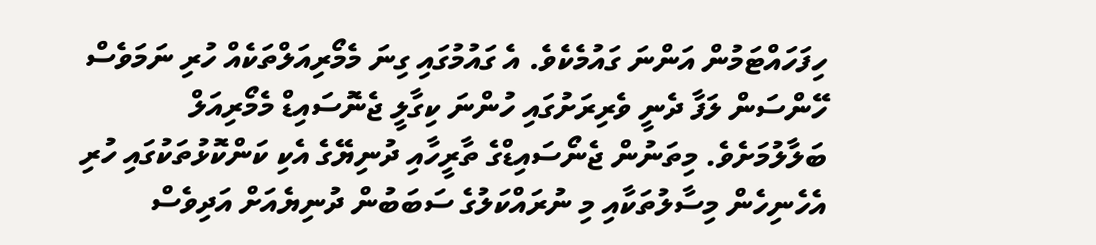ހިފަހައްޓަމުން އަންނަ ގައުމެކެވެ. އެ ގައުމުގައި ގިނަ މެމޯރިއަލްތަކެއް ހުރި ނަމަވެސް ހޭންސަން ލަފާ ދެނީ ވެރިރަށުގައި ހުންނަ ކިގާލީ ޖެނޮސައިޑް މެމޯރިއަލް ބަލާލުމަށެވެ. މިތަނުން ޖެނޯސައިޑްގެ ތާރީހާއި ދުނިޔޭގެ އެކި ކަންކޮޅުތަކުގައި ހުރި އެހެނިހެން މިސާލުތަކާއި މި ނުރައްކަލުގެ ސަބަބުން ދުނިޔެއަށް އަދިވެސް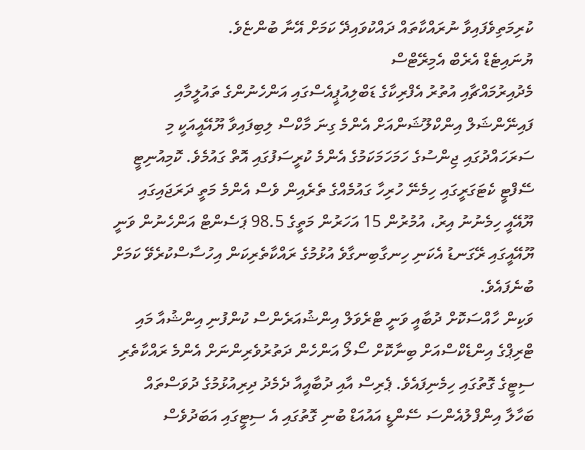ކުރިމަތިވެފައިވާ ނުރައްކާތައް ދައްކުވައިދޭ ކަމަށް އޭނާ ބުންޏެވެ.
ޔުނައިޓެޑް އެރެބް އެމިރޭޓްސް
މެދުއިރުމައްޗާއި އުތުރު އެފްރިކާގެ ޑަބްލިއުޕީއެސްގައި އަންހެނުންގެ ތައުލީމާއި ފައިނޭންޝަލް އިންކްލޫޝަންއަށް އެންމެ ގިނަ މާކްސް ލިބިފައިވާ ޔޫއޭއީއަކީ މި ސަރަހައްދުގައި ޖިންސުގެ ހަމަހަމަކަމުގެ އެންމެ ކުރީސަފުގައި އޮތް ގައުމެވެ. ކޮމިއުނިޓީ ސޭފްޓީ ކެޓަގަރީގައި ހިމެނޭ ހުރިހާ ގައުމެއްގެ ތެރެއިން ވެސް އެންމެ މަތީ ދަރަޖައިގައި ޔޫއޭއީ ހިމެނުނު އިރު، އުމުރުން 15 އަހަރުން މަތީގެ 98.5 ޕަސެންޓް އަންހެނުން ވަނީ ޔޫއޭއީގައި ރޭގަނޑު އެކަނި ހިނގާބިނގާވެ އުޅުމުގެ ރައްކާތެރިކަން އިހުސާސްކުރެވޭ ކަމަށް ބުނެފައެވެ.
ވަކިން ހާއްސަކޮށް ދުބާއީ ވަނީ ޓްރެވަލް އިންޝުއަރެންސް ކުންފުނި އިންޝުއާ މައި ޓްރިޕްގެ އިންޑެކްސްއަށް ބިނާކޮށް ސޯލޯ އަންހެން ދަތުރުވެރިންނަށް އެންމެ ރައްކާތެރި ސިޓީގެ ގޮތުގައި ހިމެނިފައެވެ. ޕެރިސް އާއި ދުބާއީއާ ދެމެދު ދިރިއުޅުމުގެ ދުވަސްތައް ބަހާލާ އިންފްލުއެންސަ ސޭންޑީ އައުއަޑް ބުނި ގޮތުގައި އެ ސިޓީގައި އަބަދުވެސް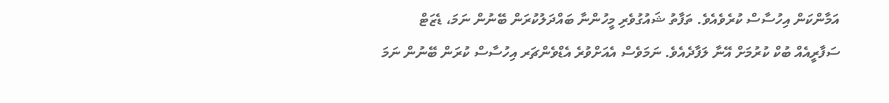އަމާންކަން އިހުސާސް ކުރެވެއެވެ. ތަފާތު ޝައުގުވެރި މީހުންނާ ބައްދަލުކުރަން ބޭނުން ނަމަ، ޑެޒަޓް ސަފާރީއެއް ބުކް ކުރުމަށް އޭނާ ލަފާދެއެވެ. ނަމަވެސް އެއަށްވުރެ އެޑްވެންޗަރ އިހުސާސް ކުރަން ބޭނުން ނަމަ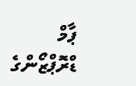ޕާމް ޑްރޮޕްޒޯންގެ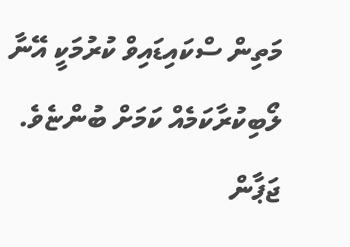މަތިން ސްކައިޑައިވް ކުރުމަކީ އޭނާ ލޯބިކުރާކަމެއް ކަމަށް ބުންޏެވެ.
ޖަޕާން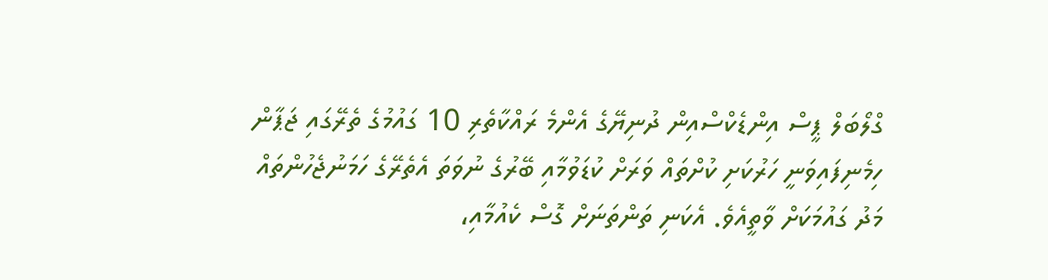ގްލޯބަލް ޕީސް އިންޑެކްސްއިން ދުނިޔޭގެ އެންމެ ރައްކާތެރި 10 ގައުމުގެ ތެރޭގައި ޖަޕާން ހިމެނިފައިވަނީ ހަރުކަށި ކުށްތައް ވަރަށް ކުޑަވުމާއި ބޭރުގެ ނުވަތަ އެތެރޭގެ ހަމަނުޖެހުންތައް މަދު ގައުމަކަށް ވާތީއެވެ. އެކަނި ތަންތަނަށް ގޮސް ކެއުމާއި،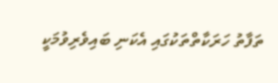ތަފާތު ހަރަކާތްތަކުގައި އެކަނި ބައިވެރިވުމަކީ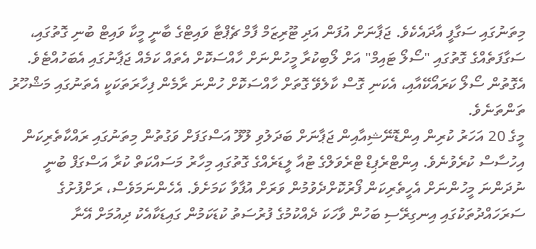މިތަނުގައި ސަގާފީ އާދައެކެވެ. ޖަޕާނަށް އުފަން އަދި ޓޫރިޒަމް ފާމް ޗެޕްޓާ ވައިޓްގެ ބާނީ މީކާ ވައިޓް ބުނި ގޮތުގައި، ސަގާފަތެއްގެ ގޮތުގައި "ސޯލޯ ޓައިމް" އަށް ލޯބިކުރާ މީހުންނަށް ހާއްސަކޮށް އެތައް ކަމެއް ޖަޕާނުގައި އެބަހުއްޓެވެ. އެގޮތުން ސޯލޯ ކަރައޯކޭއާއި، އެކަނި ގޮސް ކާލެވޭ ގޮތަށް ހާއްސަކޮށް ހުންނަ ރާމެން ފިހާރަތަކަކީ އެތަނުގައި މަޝްހޫރު ތަންތަނެވެ.
މީގެ 20 އަހަރު ކުރިން އިންޑޮނޭޝިއާއިން ޖަޕާނަށް ބަދަލުވި ލޫލޫ އަސްގަފަށް ވަގުތުން މިތަނުގައި ރައްކާތެރިކަން އިހުސާސް ކުރެވުނެވެ. އިންޓްރެޕިޑް ޓްރެވަލްގެ ޓުއާ ލީޑަރެއްގެ ގޮތުގައި މިހާރު މަސައްކަތް ކުރާ އަސްގަފް ބުނީ ނުދަންނަ މީހުންނަށް އެހީތެރިކަން ފޯރުކޮށްދެވުމުން ވަރަށް އުފާވާ ކަމަށެވެ. އެހެންނަމަވެސް، ރަށްފުށުގެ ސަރަހައްދުތަކުގައި އިނގިރޭސި ބަހުން ވާހަކަ ދެއްކުމުގެ ފުރުސަތު ކުޑަކަމުން ގައިޑަކާއެކު ދިއުމަށް އޭނާ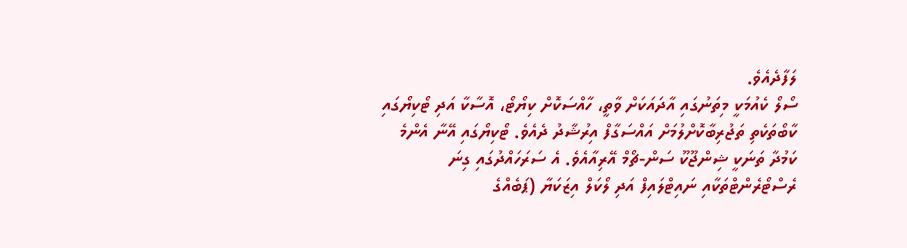ލަފާދެއެވެ.
ސޯލޯ ކެއުމަކީ މިތަނުގައި އާދައަކަށް ވާތީ، ހާއްސަކޮށް ކިޔޯޓޯ، އޮސާކާ އަދި ޓޯކިޔޯގައި ކާބޯތަކެތި ތަޖުރިބާކޮށްލުމަށް އައްސަގާފް އިރުޝާދު ދެއެވެ. ޓޯކިޔޯގައި އޭނާ އެންމެ ކަމުދާ ތަނަކީ ޝިންޖޫކޫ ސަން-ޗޯމް އޭރިއާއެވެ. އެ ސަރަހައްދުގައި ގިނަ ރެސްޓޯރެންޓްތަކާއި ނައިޓްލައިފް އަދި ލޯކަލް އިޒަކަޔާ (ޕަބެއްގެ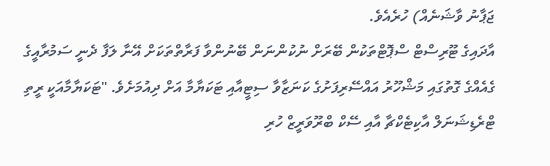ޖަޕާނު ވާޝަނެއް) ހުރެއެވެ.
އާދައިގެ ޓޫރިސްޓް ސްޕޮޓްތަކުން ބޭރަށް ނުކުންނަން ބޭނުންވާ ފަރާތްތަކަށް އޭނާ ލަފާ ދެނީ ސަމުރާއީގެ ގެއެއްގެ ގޮތުގައި މަޝްހޫރު އައްސޭރިފަށުގެ ކަނަޒާވާ ސިޓީއާއި ޓަކަޔާމާ އަށް ދިއުމަށެވެ. "ޓަކަޔާމާއަކީ ރީތި ޓްރެޑިޝަނަލް އާކިޓެކްޗާ އާއި ސޭކް ބްރޫވަރީޒް ހުރި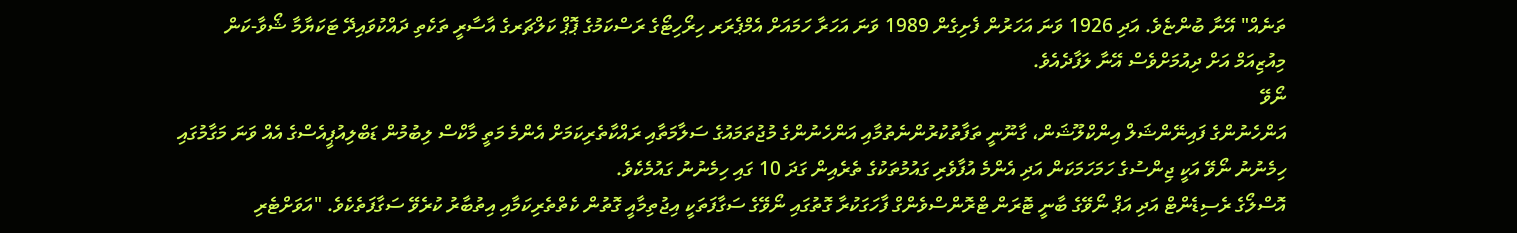ތަނެއް" އޭނާ ބުންޏެވެ. އަދި 1926 ވަނަ އަހަރުން ފެށިގެން 1989 ވަނަ އަހަރާ ހަމައަށް އެމްޕެރަރ ހިރޯހިޓޯގެ ރަސްކަމުގެ ޕޮޕް ކަލްޗަރގެ އާސާރީ ތަކެތި ދައްކުވައިދޭ ޓަކަޔާމާ ޝޯވާ-ކަން މިއުޒިއަމް އަށް ދިއުމަށްވެސް އޭނާ ލަފާދެއެވެ.
ނޯވޭ
އަންހެނުންގެ ފައިނޭންޝަލް އިންކްލޫޝަން، ގާނޫނީ ތަފާތުކުރުންނެތުމާއި އަންހެނުންގެ މުޖުތަމައުގެ ސަލާމަތާއި ރައްކާތެރިކަމަށް އެންމެ މަތީ މާކްސް ލިބުމުން ޑަބްލިއުޕީއެސްގެ އެއް ވަނަ މަގާމުގައި ހިމެނުނު ނޯވޭ އަކީ ޖިންސުގެ ހަމަހަމަކަން އަދި އެންމެ އުފާވެރި ގައުމުތަކުގެ ތެރެއިން ގަދަ 10 ގައި ހިމެނުނު ގައުމެކެވެ.
އޮސްލޯގެ ރެސިޑެންޓް އަދި އަޕް ނޯވޭގެ ބާނީ ޓޮރަން ޓްރޮންސްވެންގް ފާހަގަކުރާ ގޮތުގައި ނޯވޭގެ ސަގާފަތަކީ އިޖުތިމާއީ ގޮތުން ކެތްތެރިކަމާއި އިތުބާރު ކުރެވޭ ސަގާފަތެކެވެ. "އަވަށްޓެރި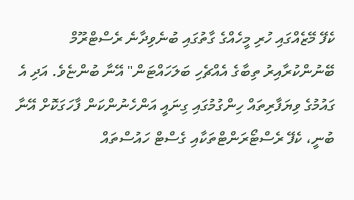ކެފޭ މޭޒެއްގައި ހުރި މީހެއްގެ ގާތުގައި ބުނެވިދާނެ ރެސްޓްރޫމް ބޭނުންކުރާއިރު ތިބާގެ އެއްޗެހި ބަލަހައްޓަން" އޭނާ ބުންޏެވެ. އަދި އެ ގައުމުގެ ވިޔަފާރިތައް ހިންގުމުގައި ގިނައީ އަންހެނުންކަން ފާހަގަކޮށް އޭނާ ބުނީ، ކެފޭ ރެސްޓޯރަންޓްތަކާއި ގެސްޓް ހައުސްތައް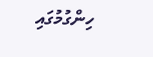ހިންގުމުގައި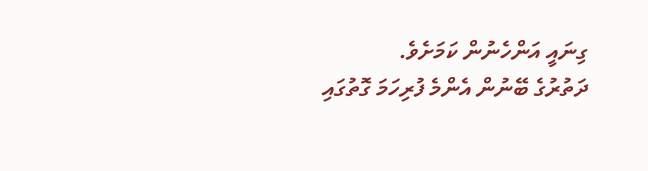ގިނައީ އަންހެނުން ކަމަށެވެ.
ދަތުރުގެ ބޭނުން އެންމެ ފުރިހަމަ ގޮތުގައި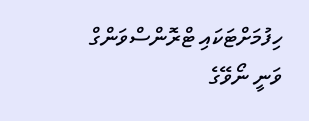ހިފުމަށްޓަކައި ޓްރޮންސްވަންގް ވަނީ ނޯވޭގެ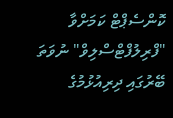ކޮންސެޕްޓް ކަމަށްވާ "ފްރިލުފްޓްސްލިވް" ނުވަތަ ބޭރުގައި ދިރިއުޅުމުގެ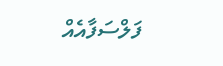ފަލްސަފާއެއް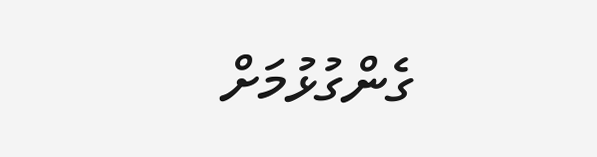ގެންގުޅުމަށް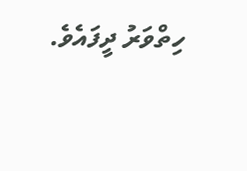ހިތްވަރު ދީފައެވެ.